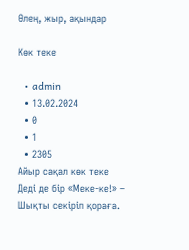Өлең, жыр, ақындар

Көк теке

  • admin
  • 13.02.2024
  • 0
  • 1
  • 2305
Айыр сақал көк теке
Деді де бір «Меке-ке!» –
Шықты секіріп қораға.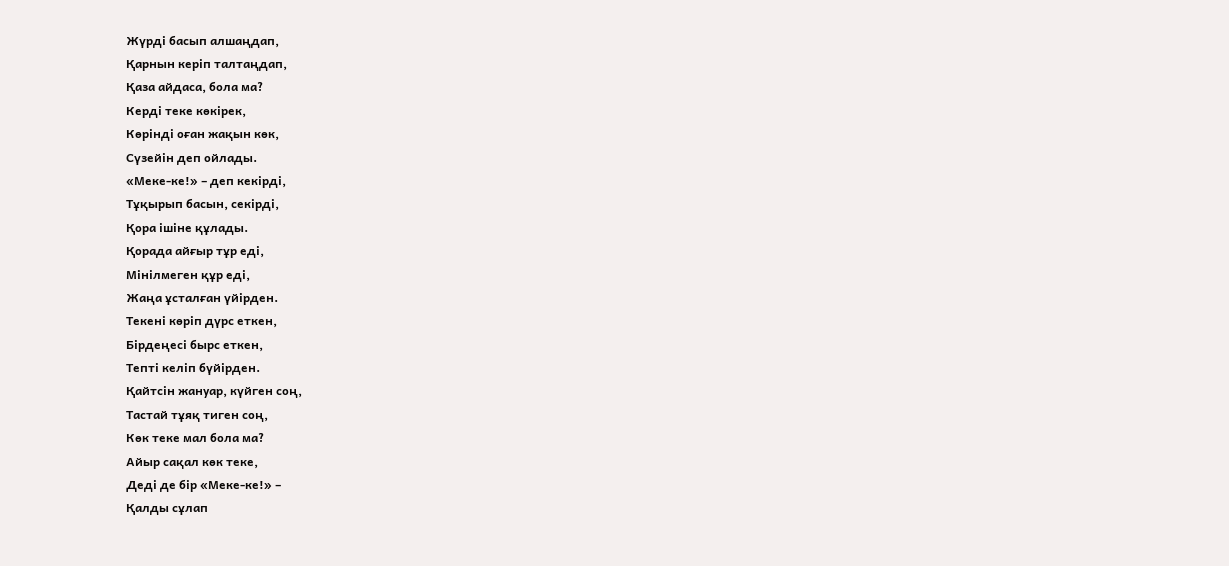Жүрді басып алшаңдап,
Қарнын керіп талтаңдап,
Қаза айдаса, бола ма?
Керді теке көкірек,
Көрінді оған жақын көк,
Сүзейін деп ойлады.
«Меке-ке!» – деп кекірді,
Тұқырып басын, секірді,
Қора ішіне құлады.
Қорада айғыр тұр еді,
Мінілмеген құр еді,
Жаңа ұсталған үйірден.
Текені көріп дүрс еткен,
Бірдеңесі бырс еткен,
Тепті келіп бүйірден.
Қайтсін жануар, күйген соң,
Тастай тұяқ тиген соң,
Көк теке мал бола ма?
Айыр сақал көк теке,
Деді де бір «Меке-ке!» –
Қалды сұлап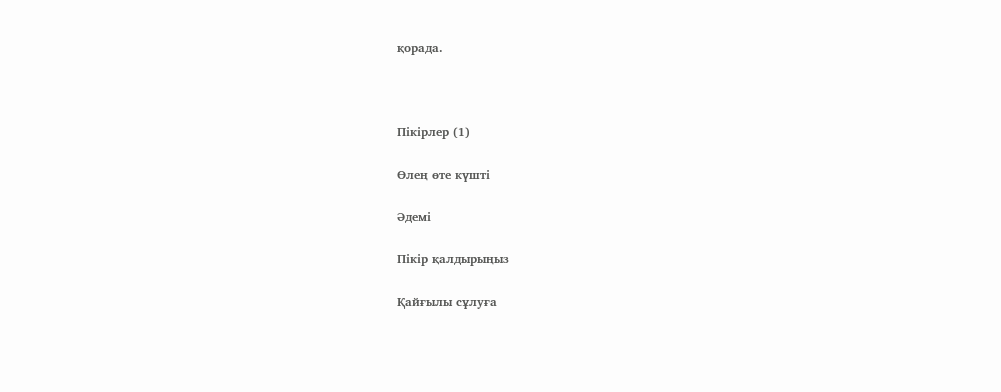қорада.



Пікірлер (1)

Өлең өте күшті

Әдемі

Пікір қалдырыңыз

Қайғылы сұлуға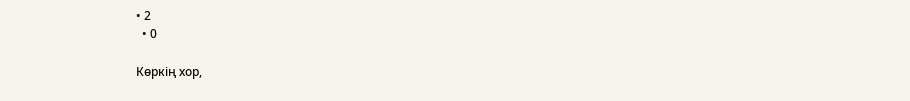• 2
  • 0

Көркің хор,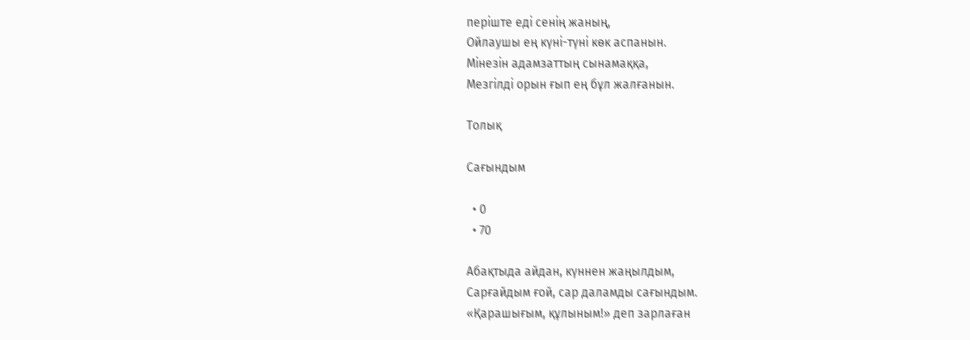періште еді сенің жаның,
Ойлаушы ең күні-түні көк аспанын.
Мінезін адамзаттың сынамаққа,
Мезгілді орын ғып ең бұл жалғанын.

Толық

Сағындым

  • 0
  • 70

Абақтыда айдан, күннен жаңылдым,
Сарғайдым ғой, сар даламды сағындым.
«Қарашығым, құлыным!» деп зарлаған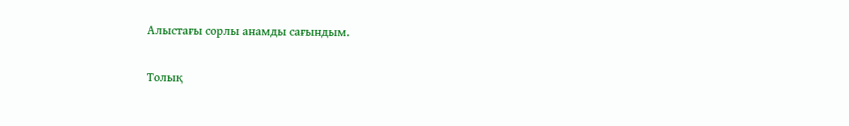Алыстағы сорлы анамды сағындым.

Толық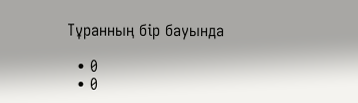Тұранның бір бауында

  • 0
  • 0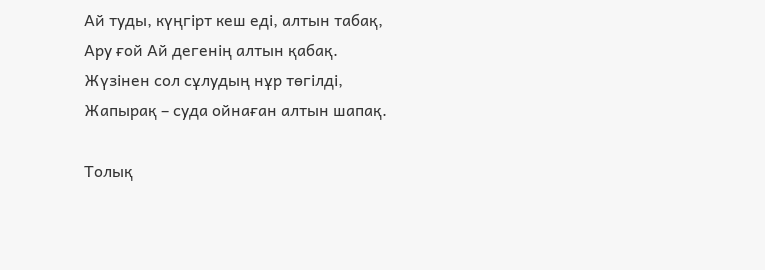Ай туды, күңгірт кеш еді, алтын табақ,
Ару ғой Ай дегенің алтын қабақ.
Жүзінен сол сұлудың нұр төгілді,
Жапырақ – суда ойнаған алтын шапақ.

Толық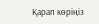Қарап көріңіз